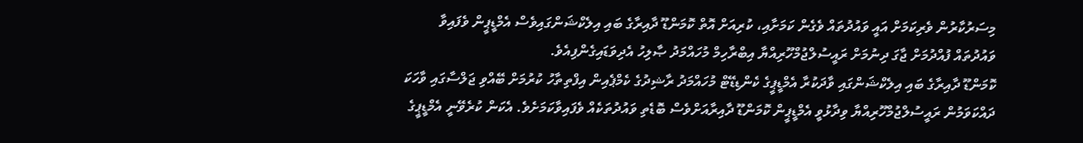މިސަރުކާރުން ވެރިކަމަށް އައީ ވައުދުތައް ވެގެން ކަމަށާއި، ކުރިއަށް އޮތް ކޮމަންޑޫ ދާއިރާގެ ބައި އިލެކްޝަންގައިވެސް އެމްޑީޕީން ވެފައިވާ ވައުދުތައް ފުއްދުމަށް ޖާގަ ދިނުމަށް ރައީސުލްޖުމްހޫރިއްޔާ އިބްރާހިމް މުހައްމަދު ޞާލިހު އެދިވަޑައިގެންފިއެވެ.
ކޮމަންޑޫ ދާއިރާގެ ބައި އިލެކްޝަންގައި ވާދަކުރާ އެމްޑީޕީގެ ކެންޑިޑޭޓް މުހައްމަދު ރާޝިދުގެ ކެމްޕެއިން އިފްތިތާހު ކުރުމަށް ބޭއްވި ޖަލްސާގައި ވާހަކަ ދައްކަވަމުން ރައީސުލްޖުމްހޫރިއްޔާ ވިދާޅުވީ އެމްޑީޕީން ކޮމަންޑޫ ދާއިރާއަށްވެސް ބޮޑެތި ވައުދުތަކެއް ވެފައިވާކަމަށެވެ. އެކަން ކުރެވޭނީ އެމްޑީޕީގެ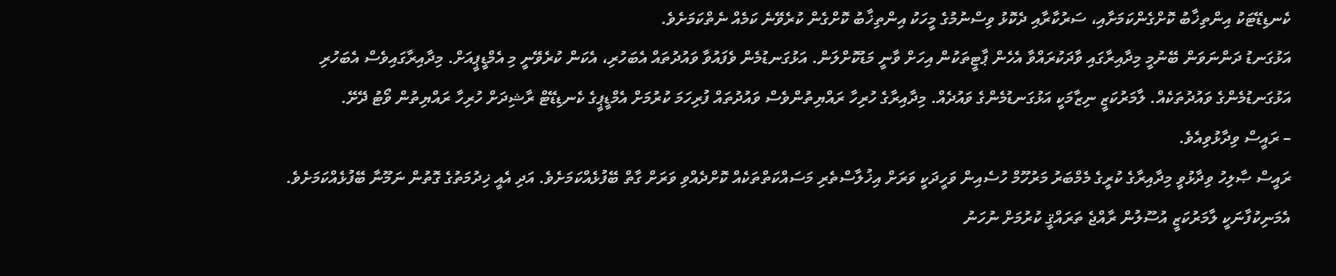ކެނޑިޑޭޓަކު އިންތިޚާބު ކޮށްގެންކަމަށާއި، ސަރުކާރާއި ދެކޮޅު ވިސްނުމުގެ މީހަކު އިންތިޚާބު ކޮށްގެން ކުރެވޭނެ ކަމެއް ނެތްކަމަށެވެ.
އަޅުގަނޑު ދަންނަވަން ބޭނުމީ މިދާއިރާގައި ވާދަކުރައްވާ އެހެން ޕާޓީތަކުން އިހަށް ވާނީ މަޑުކޮށްލަން. އަޅުގަނޑުމެން ވެފައުވާ ވައުދުތައް އެބަހުރި، އެކަން ކުރެވޭނީ މި އެމްޑީޕީއަށް. މިދާއިރާގައިވެސް އެބަހުރި އަޅުގަނޑުމެންގެ ވައުދުތަކެއް. ލާމަރުކަޒީ ނިޒާމަކީ އަޅުގަނޑުމެންގެ ވައުދެއް. މިދާއިރާގެ ހުރިހާ ރައްޔިތުންވެސް ވައުދުތައް ފުރިހަމަ ކުރުމަށް އެމްޑީޕީގެ ކެނޑިޑޭޓް ރާޝިދަށް ހުރިހާ ރައްޔިތުން ވޯޓު ދޭށޭ.
– ރައީސް ވިދާޅުވިއެވެ.
ރައީސް ޞާލިހު ވިދާޅުވީ މިދާއިރާގެ ކުރީގެ މެމްބަރު މަރުހޫމް ހުސެއިން ވަހީދަކީ ވަރަށް އިޚުލާސްތެރި މަސައްކަތްތަކެއް ކޮށްދެއްވި ވަރަށް ގާތް ބޭފުޅެއްކަމަށެވެ. އަދި އެއީ ޚިދުމަތުގެ ގޮތުން ނަމޫނާ ބޭފުޅެއްކަމަށެވެ. އެމަނިކުފާނަކީ ލާމަރުކަޒީ އުސޫލުން ރާއްޖެ ތަރައްޤީ ކުރުމަށް ނުހަނު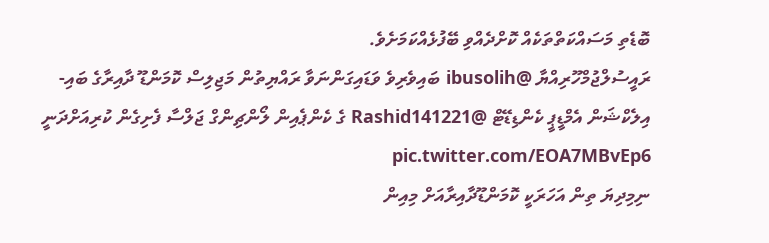ބޮޑެތި މަސައްކަތްތަކެއް ކޮށްދެއްވި ބޭފުޅެއްކަމަށެވެ.
ރައީސުލްޖުމްހޫރިއްޔާ @ibusolih ބައިވެރިވެ ވަޑައިގަންނަވާ ރައްޔިތުން މަޖިލިސް ކޮމަންޑޫ ދާއިރާގެ ބައި-އިލެކްޝަން އެމްޑީޕީ ކެންޑިޑޭޓް @Rashid141221 ގެ ކެންޕެއިން ލޯންޗިންގް ޖަލްސާ ފެށިގެން ކުރިއަށްދަނީ pic.twitter.com/EOA7MBvEp6
ނިމިދިޔަ ތިން އަހަރަކީ ކޮމަންޑޫދާއިރާއަށް މިއިން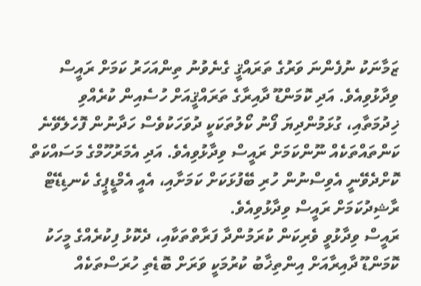ޒަމާނަކު ނުފެންނަ ވަރުގެ ތަރައްޤީ ގެނެވުނު ތިންއަހަރު ކަމަށް ރައީސް ވިދާޅުވިއެވެ. އަދި ކޮމަންޑޫ ދާއިރާގެ ތަރައްޤީއަށް ހުސެއިން ކުރެއްވި ޚިދުމަތާއި، ގުޅަމުންދިޔަ ފޯނު ކޯލުތަކަކީ ދުވަހަކުވެސް ހަދާނުން ފޮހެލެވޭނެ ކަންތައްތަކެއް ނޫންކަމަށް ރައީސް ވިދާޅުވިއެވެ. އަދި އެމަރުހޫމްގެ މަސައްކަތް ކޮށްދެވޭނީ އެވިސްނުން ހުރި ބޭފުޅަކަށް ކަމަށާއި، އެއީ އެމްޑީޕީގެ ކެނޑިޑޭޓް ރާޝިދުކަމަށް ރައީސް ވިދާޅުވިއެވެ.
ރައީސް ވިދާޅުވީ ވެރިކަން ކުރަމުންދާ ފަރާތްތަކާއި، ދެކޮޅު ފިކުރެއްގެ މީހަކު ކޮމަންޑޫ ދާއިރާއަށް އިންތިޚާބު ކުރުމަކީ ވަރަށް ބޮޑެތި ހުރަސްތަކެއް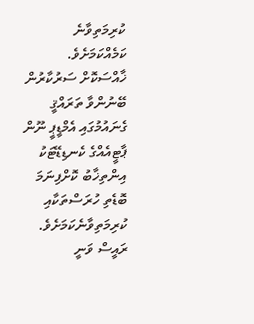ކުރިމަތިވާނެ ކަމެއްކަމަށެވެ. ޚާއްސަކޮށް ސަރުކާރުން ބޭނުންވާ ތަރައްޤީ ގެނައުމުގައި އެމްޑީޕީ ނޫން ޕާޓީއެއްގެ ކެނޑިޑޭޓަކު އިންތިޚާބު ކޮށްފިނަމަ ބޮޑެތި ހުރަސްތަކާއި ކުރިމަތިވާނެކަމަށެވެ.
ރައީސް ވަނީ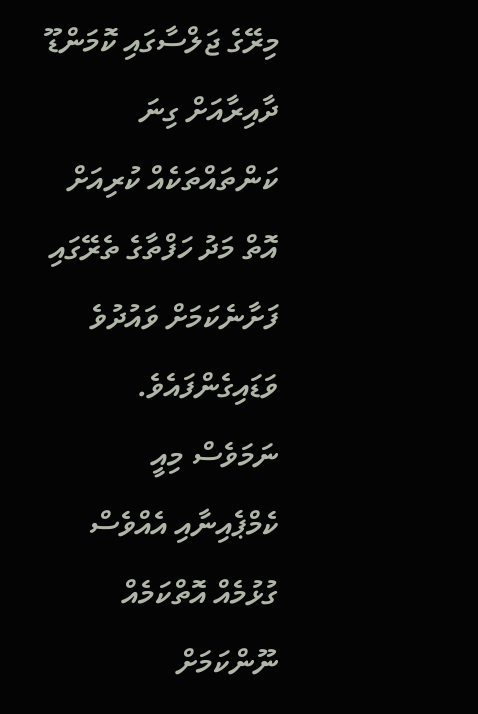މިރޭގެ ޖަލްސާގައި ކޮމަންޑޫ ދާއިރާއަށް ގިނަ ކަންތައްތަކެއް ކުރިއަށް އޮތް މަދު ހަފްތާގެ ތެރޭގައި ފަށާނެކަމަށް ވައުދުވެ ވަޑައިގެންފައެވެ. ނަމަވެސް މިއީ ކެމްޕެއިނާއި އެއްވެސް ގުޅުމެއް އޮތްކަމެއް ނޫންކަމަށް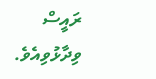ރައީސް ވިދާޅުވިއެވެ.